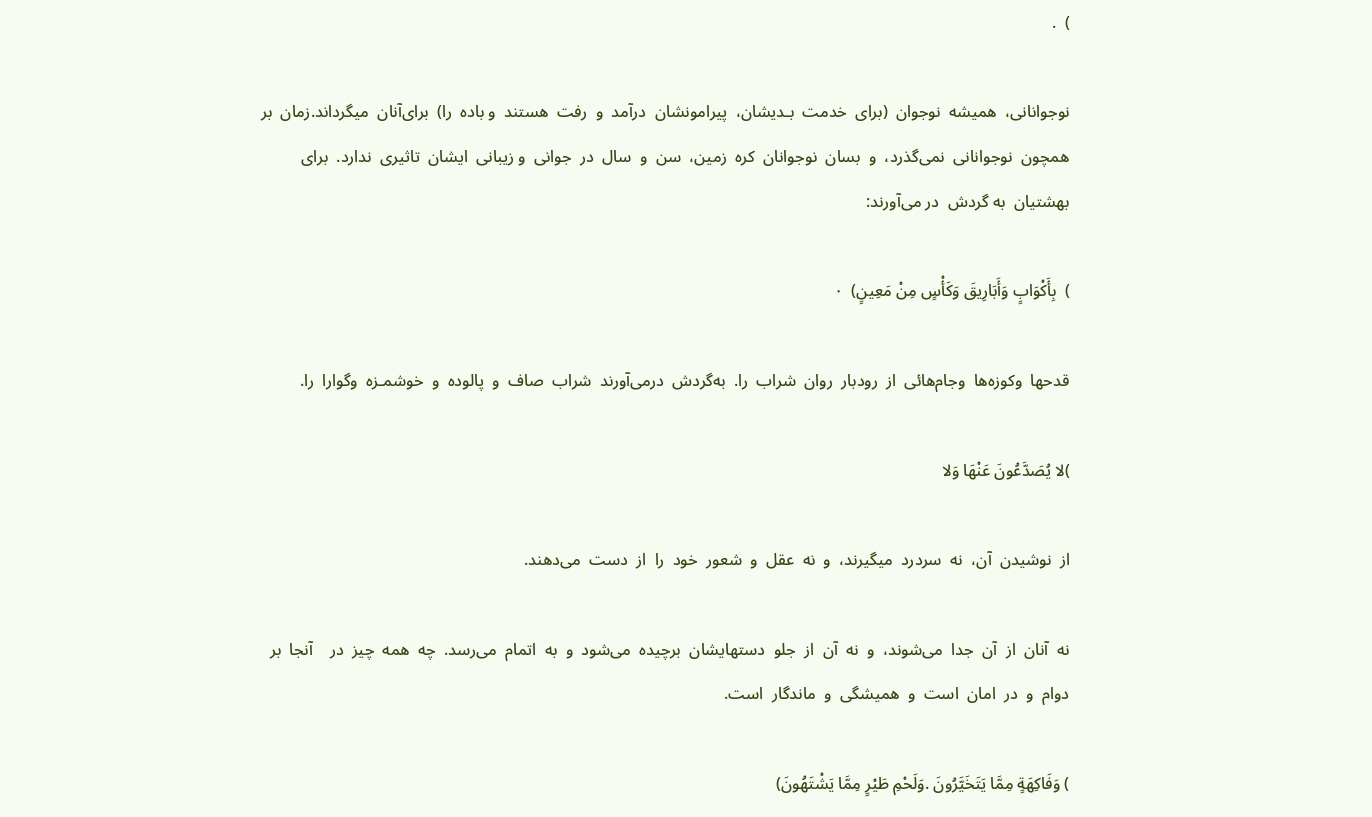)  .

نوجوانانی‌،  همیشه  نوجوان  (برای  خدمت  بـدیشان‌،  پیرامونشان  درآمد  و  رفت  هستند  و باده  را)  برای‌آنان  میگرداند.زمان  بر  همچو‌ن  نوجوانانی  نمی‌گذرد،  و  بسان  نوجوانان  کره  زمین‌،  سن  و  سال  در  جوانی  و زیبانی  ایشان  تاثیری  ندارد.  برای  بهشتیان  به ‌گردش  در می‌آورند:

)  بِأَكْوَابٍ وَأَبَارِيقَ وَكَأْسٍ مِنْ مَعِينٍ)  ٠

قدحها  وکوزه‌ها  وجام‌هائی  از  رودبار  روان  شراب  را.  به‌گردش  درمی‌آورند  شراب  صاف  و  پالوده  و  خوشمـزه  وگوارا  را.

)لا يُصَدَّعُونَ عَنْهَا وَلا

از  نوشیدن  آن‌،  نه  سردرد  میگیرند،  و  نه  عقل  و  شعور  خود  را  از  دست  می‌دهند.

نه  آنان  از  آن  جدا  می‌شوند،  و  نه  آن  از  جلو  دستهایشان  برچیده  می‌شود  و  به  اتمام  می‌رسد.  چه  همه  چیز  در    آنجا  بر  دوام  و  در  امان  است  و  همیشگی  و  ماندگار  است‌.

) وَفَاكِهَةٍ مِمَّا يَتَخَيَّرُونَ .وَلَحْمِ طَيْرٍ مِمَّا يَشْتَهُونَ)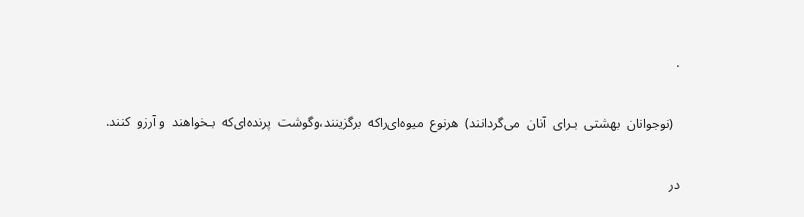.

  (نوجوانان  بهشتی  بـرای  آنان  می‌گردانند)  هرنوع  میوه‌ای‌راکه  برگزینند،‌وگوشت  پرنده‌ای‌که  بـخواهند  و آرزو  کنند.

در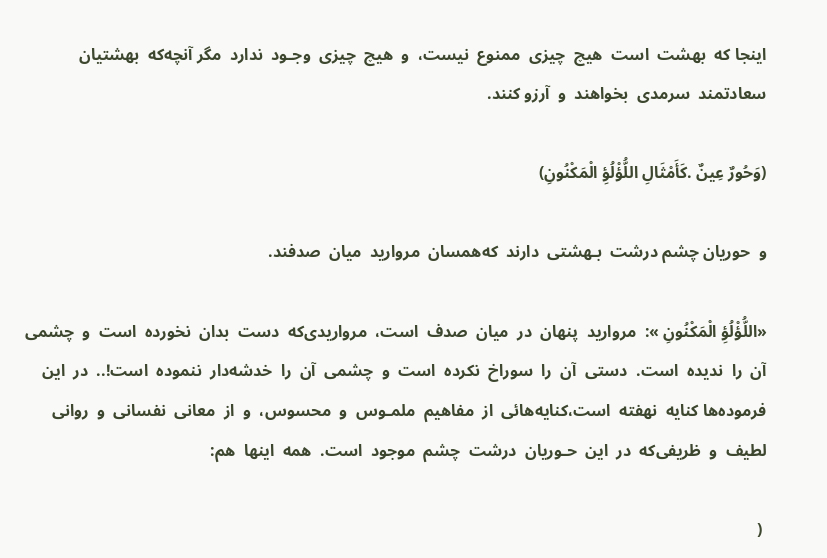اینجا که  بهشت  است  هیچ  چیزی  ممنوع  نیست‌،  و  هيچ  چیزی  وجـود  ندارد  مگر ‌آنچه‌که  بهشتیان  سعادتمند  سرمدی  بخواهند  و  آرزو کنند.

(وَحُورٌ عِينٌ .كَأَمْثَالِ اللُّؤْلُؤِ الْمَكْنُونِ)

و  حوریان چشم درشت  بـهشتی  دارند  که‌همسان  مروارید  میان  صدفند.

«اللُّؤْلُؤِ الْمَكْنُونِ »:  مروارید  پنهان  در  میان  صدف  است‌،  مرواریدی‌که  دست  بدان  نخو‌رده  است  و  چشمی  آن  را  ندیده  است‌.  دستی  آن  را  سوراخ  نکرده  است  و  چشمی  آن  را  خدشه‌دار  ننموده  است‌!..  در  این  فرموده‌ها کنایه  نهفته  است‌،‌کنایه‌هائی  از  مفاهیم  ملمـوس  و  محسوس‌،  و  از  معانی  نفسانی  و  روانی  لطیف  و  ظریفی‌که  در  این  حـوریان  درشت  چشم  موجود  است‌.  همه  اینها  هم‌:

 (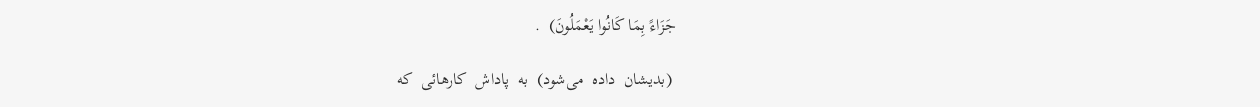جَزَاءً بِمَا كَانُوا يَعْمَلُونَ)  .

 (بدیشان  داده  می‌شود)  به  پاداش  کارهائی  که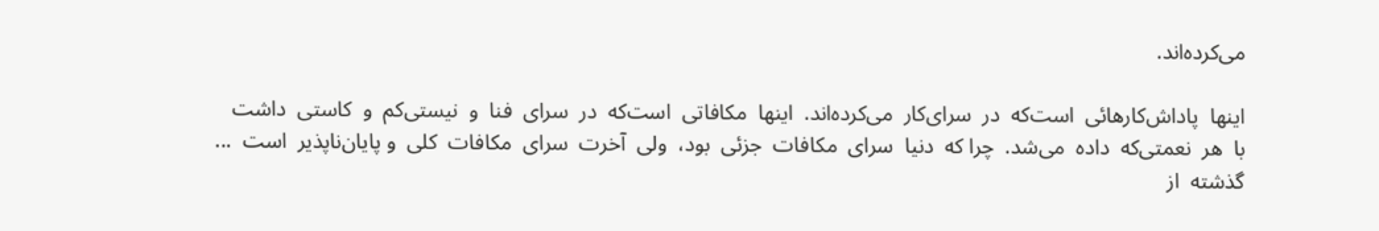می‌کرده‌اند.

اینها  پاداش‌کارهائی  است‌که  در  سرای‌کار  می‌کرده‌اند.  اینها  مکافاتی  است‌که  در  سرای  فنا  و  نیستی‌کم  و  کاستی  داشت  با  هر  نعمتی‌که  داده  می‌شد.  چرا که  دنیا  سرای  مکافات  جزئی  بو‌د،  ولی  آخرت  سرای  مکافات  کلی  و پایان‌ناپذیر  است  ... گذشته  از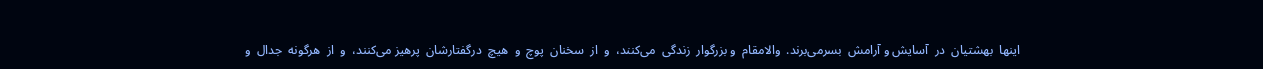اینها  بهشتیان  در  آسایش‌ و آرامش  بسرمی‌برند.  والامقام  و بزرگوار  زندگی  می‌کنند،  و  از  سخنان  پو‌چ  و  هیچ  درگفتارشان  پرهيز می‌کنند،  و  از  هرگو‌نه  جد‌ال  و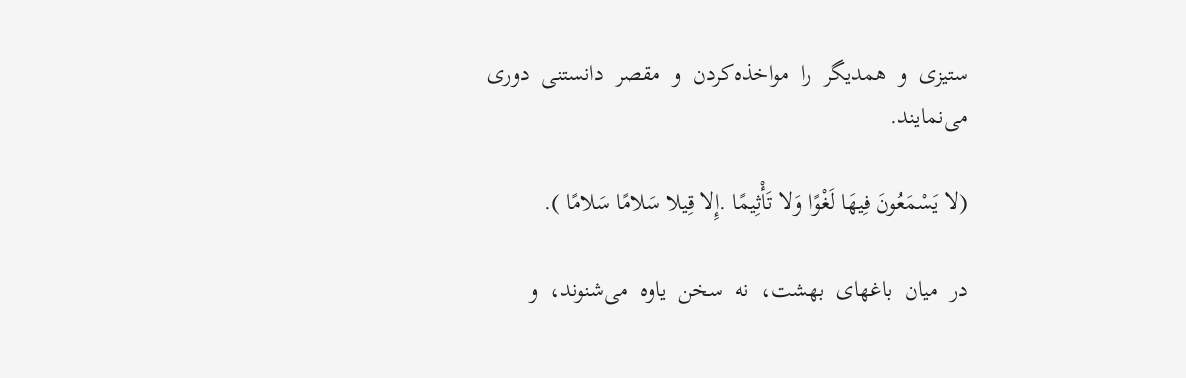ستیزی  و  همدیگر  را  مواخذه‌کردن  و  مقصر  دانستنی  دوری  می‌نمایند.

(لا يَسْمَعُونَ فِيهَا لَغْوًا وَلا تَأْثِيمًا .إِلا قِيلا سَلامًا سَلامًا ).

در  میان  باغهای  بهشت‌،  نه  سخن  یاوه  می‌شنوند،  و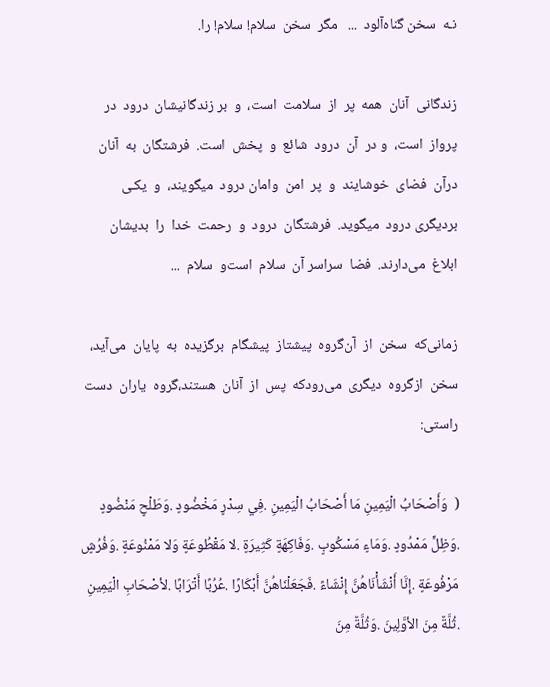نـه  سخن‌ گناه‌آلود  ...   مگر  سخن  سلام‌! سلام‌! را.

زندگانی  آنان  همه  پر  از  سلامت  است‌،  و  بر زندگانیشان  درود  در  پرواز  است‌،  و در  آن  درود  شائع  و  پخش  است‌.  فرشتگان  به  آنان  درآن  فضای  خو‌شایند  و  پر  امن  وامان ‌درود  میگویند،  و  یکـی  بردیگری‌ درود  میگوید.  فرشتگان  درود  و  رحمت  خدا  را  بدیشان  ابلاغ  می‌دارند.  فضا  سراسر آن  سلام  است‌و  سلام  ...

زمانی‌که  سخن  از  آن‌گروه  پیشتاز  پیشگام  برگزیده  به  پایان  می‌آید،  سخن  ازگروه  دیگری  می‌رودکه  پس  از  آنان  هستند،گروه  یاران  دست  راستی‌:

(  وَأَصْحَابُ الْيَمِينِ مَا أَصْحَابُ الْيَمِينِ .فِي سِدْرٍ مَخْضُودٍ .وَطَلْحٍ مَنْضُودٍ .وَظِلٍّ مَمْدُودٍ .وَمَاءٍ مَسْكُوبٍ .وَفَاكِهَةٍ كَثِيرَةٍ .لا مَقْطُوعَةٍ وَلا مَمْنُوعَةٍ .وَفُرُشٍ مَرْفُوعَةٍ .إِنَّا أَنْشَأْنَاهُنَّ إِنْشَاءً .فَجَعَلْنَاهُنَّ أَبْكَارًا .عُرُبًا أَتْرَابًا .لأصْحَابِ الْيَمِينِ .ثُلَّةٌ مِنَ الأوَّلِينَ .وَثُلَّةٌ مِنَ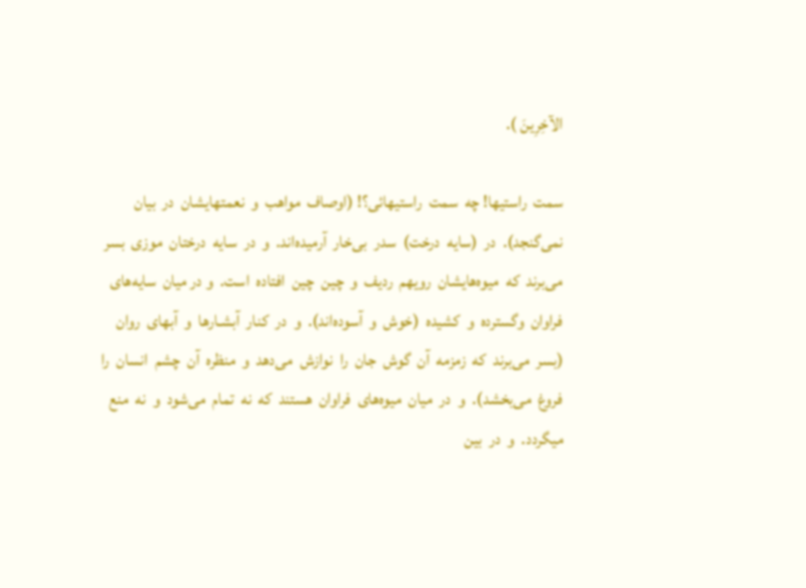الآخِرِينَ ).

سمت  راستیها! چه  سمت  راستیهائی‌؟‌! (اوصاف  مواهب  و  نعمتهایشان  در  بیان  نمی‌گنجد).  در  (سایه  درخت‌)  سدر  بی‌خار  آرمیده‌اند.  و  در  سایه  درختان  موزی  بسر  می‌برند  که  میوه‌هایشان  رویهم  ردیف  و  چین  چین  افتاده  است‌.  و در میان  سایه‌های  فراوان  وگسترده  و  کشیده  (خوش  و  آسوده‌اند).  و  در  کنار  آبشـارها  و  آبهای  روان  (بسر  می‌برند  که  زمزمه  آن  گوش  جان  را  نوازش  می‌دهد  و  منظره  آن  چشم  انسان  را  فروغ  می‌بخشد).  و  در  میان  میوه‌های  فراوان  هستند  که  نه  تمام  می‌شود  و  نه  منع  میگردد.  و  در  بین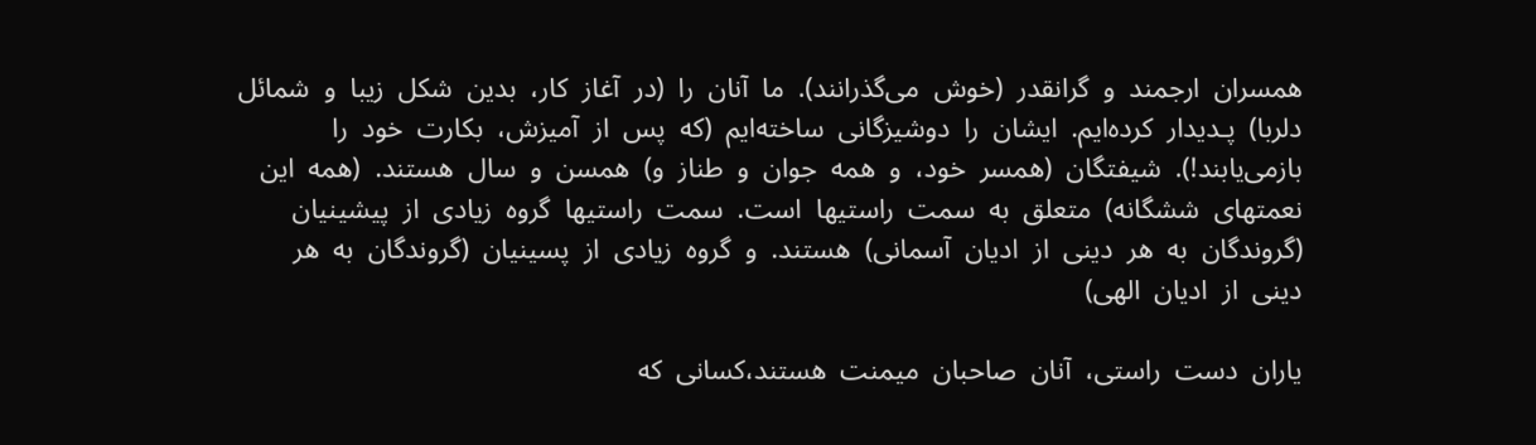همسران  ارجمند  و  گرانقدر  (خوش  می‌گذرانند).  ما  آنان  را  (در  آغاز  کار،  بدین  شکل  زیبا  و  شمائل  دلربا)  پـدیدار  کرده‌ایم‌.  ایشان  را  دوشیزگانی  ساخته‌ایم  (که  پس  از  آمیزش‌،  بکارت  خود  را  بازمی‌یابند!).  شیفتگان  (همسر  خود،  و  همه  جوان  و  طناز  و)  همسن  و  سال  هستند.  (همه  این  نعمتهای  ششگانه‌)  متعلق  به  سمت  راستیها  است‌.  سمت  راستیها  گروه  زیادی  از  پیشینیان  (گروندگان  به  هر  دینی  از  ادیان  آسمانی‌)  هستند.  و  گروه  زیادی  از  پسینیان  (گروندگان  به  هر  دینی  از  ادیان  الهی‌)

یاران  دست  راستی‌،  آنان  صاحبان  میمنت  هستند،‌کسانی  که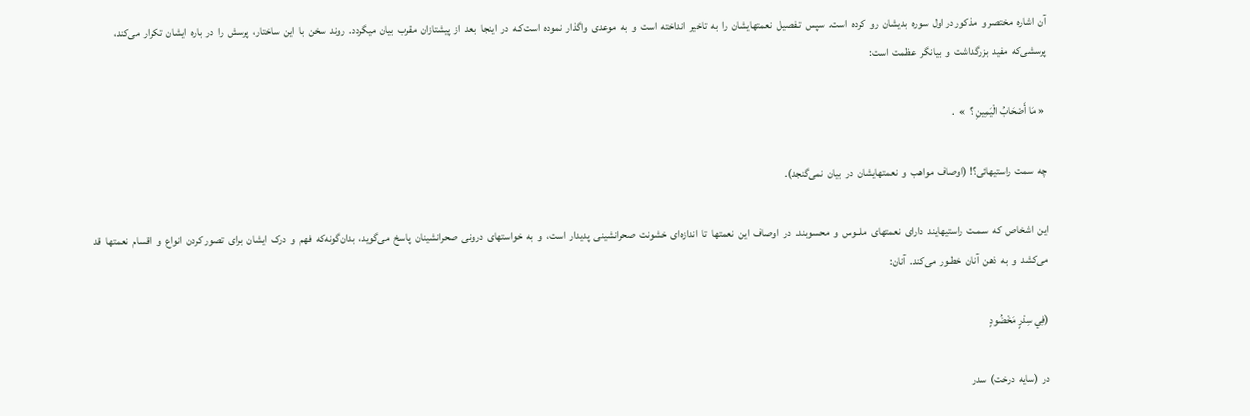آن  اشاره  مختصر و  مذکور در اول  سوره  بدیشان  رو  کرده  است‌.  سپس  تـفصيل  نعمتهایشان  را  به  تاخیر  انداخته  است  و  به  موعدی  واگذار  نموده  است‌کـه  در  اینجا  بعد  از  پیشتازان  مقرب  بیان  میگردد.  روند  سخن  با  این  ساختار،  پرسش  را  در  باره  ایشان  تکرار  می‌کند،  پرسشی‌که  مفید  بزرگداشت  و  بیانگر  عظمت  است‌:

 « مَا أَصْحَابُ الْيَمِينِ ‌؟  »  .

چه  سمت  راستیهائی‌؟‌! (اوصاف  مواهب  و  نعمتهایشان  در  بیان  نمی‌گنجد).

این  اشخاص  که  سـمـت  راستیهایند  دارای  نعمتهای  ملــوس  و  محسوبند.  در  اوصاف  این  نعمتها  تا  اندازه‌ای  خشونت  صحرانشینی  پدیدار  است‌،  و  به  خواستهای  درونی  صحرانشینان  پاسخ  می‌گوید،  بدان‌گونه‌که  فهم  و  درک  ایشان  برای  تصور کردن  انواع  و  اقسام  نعمتها  قد  می‌کشد  و  به  ذهن  آنان  خطـور  می‌کند.  آنان‌:

(فِي سِدْرٍ مَخْضُودٍ

در  (سایه  درخت‌)  سدر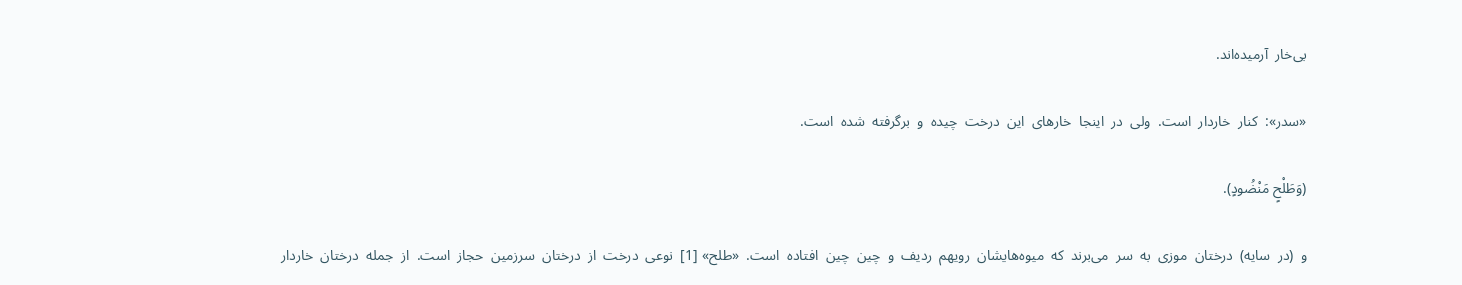بی‌خار  آرمیده‌اند.

«سدر»:  کنار  خاردار  است‌.  ولی  در  اینجا  خارهای  این  درخت  چیده  و  برگرفته  شده  است‌.

(وَطَلْحٍ مَنْضُودٍ).

و  (در  سایه‌)  درختان  موزی  به  سر  می‌برند  که  میوه‌هایشان  رویهم  ردیف  و  چین  چین  افتاده  است‌.  «طلح‌» [1]  نوعی  درخت  از  درختان  سرزمین  حجاز  است‌.  از  جمله  درختان  خاردار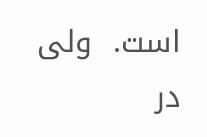است‌.  ولی  در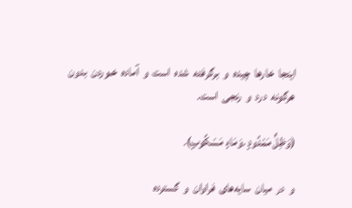اینجا  خارها  چیده  و  برگرفته  شده  است  و  آماده  خـوردن  بدون  هرگونه  درد  و  رنجی  است‌.

(وَظِلٍّ مَمْدُودٍ .وَمَاءٍ مَسْكُوبٍ).

و  در  میان  سایه‌های  فراوان  و  گسترده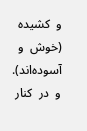و  کشیده  (خوش  و  آسوده‌اند).  و  در  کنار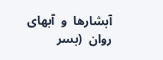آبشارها  و  آبهای  روان  (بسر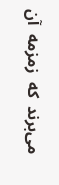می‌برند  که  زمزمه  آن